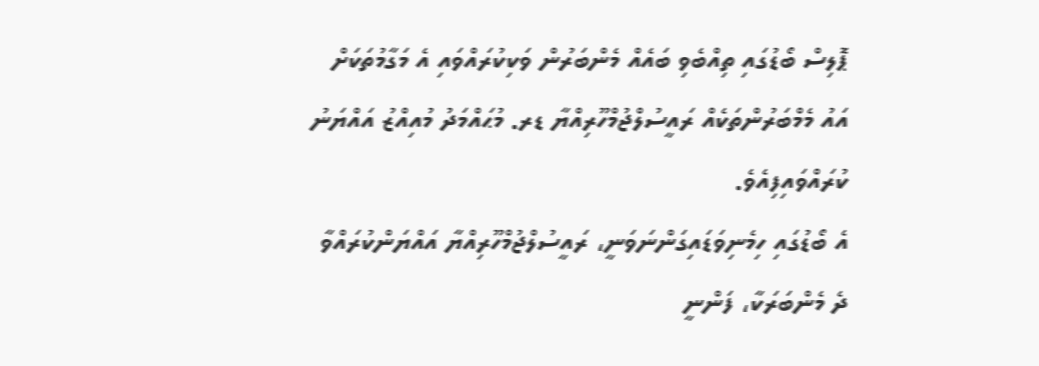ޕޮލިސް ބޯޑުގައި ތިއްބެވި ބައެއް މެންބަރުން ވަކިކުރައްވައި އެ މަގާމުތަކަށް އައު މެމްބަރުންތަކެއް ރައީސުލްޖުމްހޫރިއްޔާ ޑރ. މުޙައްމަދު މުއިއްޒު އައްޔަނު ކުރައްވައިފިއެވެ.
އެ ބޯޑުގައި ހިމެނިވަޑައިގަންނަވަނީ، ރައީސުލްޖުމްހޫރިއްޔާ އައްޔަންކުރައްވާ ދެ މެންބަރަކާ، ފަންނީ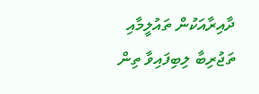ދާއިރާއަކުން ތައުލީމާއި ތަޖުރިބާ ލިބިފައިވާ ތިން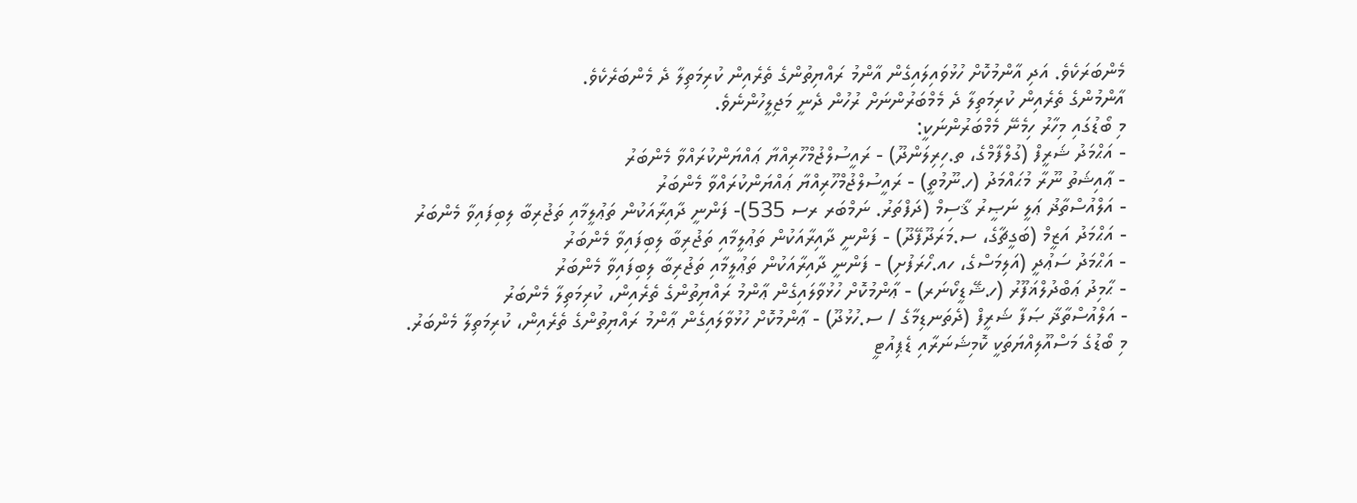މެންބަރަކެވެ. އަދި އާންމުކޮށް ހުޅުވައިލައިގެން އާންމު ރައްޔިތުންގެ ތެރެއިން ކުރިމަތިލާ ދެ މެންބަރެކެވެ.
އާންމުންގެ ތެރެއިން ކުރިމަތިލާ ދެ މެމްބަރުންނަށް ރުހުން ދެނީ މަޖިލީހުންނެވެ.
މި ބޯޑުގައި މިހާރު ހިމެނޭ މެމްބަރުންނަކީ:
- އަޙްމަދު ޝަރީފް (ގުލްފާމްގެ، ތ.ހިރިލަންދޫ) - ރައީސުލްޖުމްހޫރިއްޔާ ޢައްޔަންކުރައްވާ މެންބަރު
- ޢާއިޝަތު ނޫރާ މުޙައްމަދު (ހ.ނޫމުތީ) - ރައީސުލްޖުމްހޫރިއްޔާ ޢައްޔަންކުރައްވާ މެންބަރު
- އަލްއުސްތާޛު ޢަލީ ނަޞީރު ޤާސިމް (ދަފްތަރު. ނަމްބަރ ރސ 535)- ފަންނީ ދާއިރާއަކުން ތަޢުލީމާއި ތަޖުރިބާ ލިބިފައިވާ މެންބަރު
- އަޙްމަދު އަޒީމް (ބަގީޗާގެ، ސ.މަރަދޫފޭދޫ) - ފަންނީ ދާއިރާއަކުން ތަޢުލީމާއި ތަޖުރިބާ ލިބިފައިވާ މެންބަރު
- އަޙްމަދު ސަޢުދީ (އަލިމަސްގެ، ހއ.ހޯރަފުށި) - ފަންނީ ދާއިރާއަކުން ތަޢުލީމާއި ތަޖުރިބާ ލިބިފައިވާ މެންބަރު
- ޙާމިދު ޢަބްދުލްޣަފޫރު (ހ.ޝޭޑީކޯނަރ) - ޢާންމުކޮށް ހުޅުވާލައިގެން ޢާންމު ރައްޔިތުންގެ ތެރެއިން، ކުރިމަތިލާ މެންބަރު
- އަލްއުސްތާޛާ ޞަފާ ޝަރީފް (ދެތަނޑިމާގެ / ސ.ހުޅުދޫ) - ޢާންމުކޮށް ހުޅުވާލައިގެން ޢާންމު ރައްޔިތުންގެ ތެރެއިން، ކުރިމަތިލާ މެންބަރު.
މި ބޯޑުގެ މަސްއޫލިއްޔަތަކީ ކޮމިޝަނަރާއި ޑެޕިއުޓީ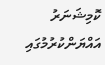ކޮމިޝަނަރު އައްޔަންކުރުމުގައި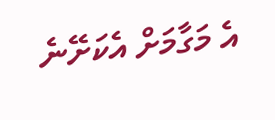އެ މަގާމަށް އެކަށޭނެ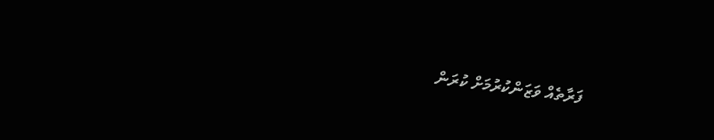ފަރާތެއް ވަޒަންކުރުމަށް ކުރަން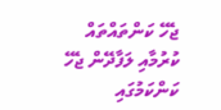ޖެހޭ ކަންތައްތައް ކުރުމާއި ލަފާދޭން ޖެހޭ ކަންކަމުގައި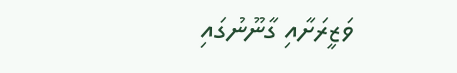ވަޒީރަށާއި ގާނޫނުގައި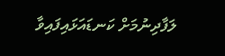ލަފާދިނުމަށް ކަނޑައަޅައިފައިވާ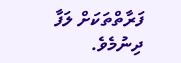ފަރާތްތަކަށް ލަފާ ދިނުމެވެ.